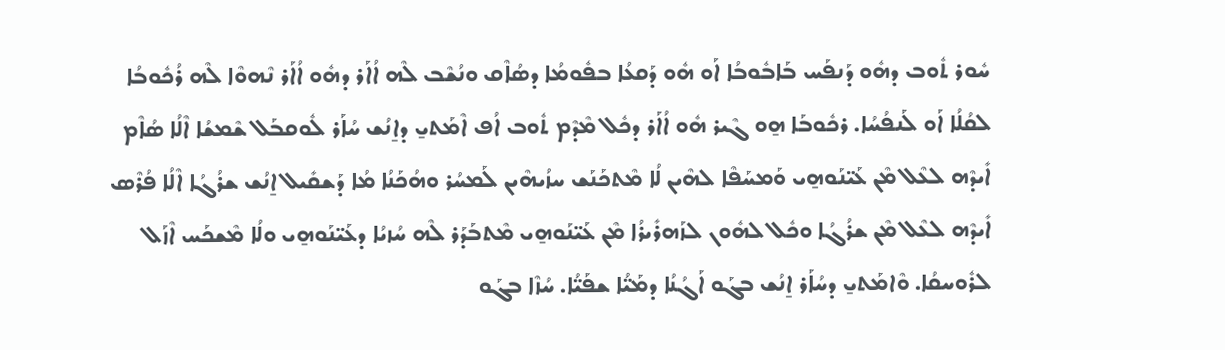ܚܽܘܪ ܬܽܘܒ ܕܗܽܘ ܕܰܢܦܰܚ ܒܰܐܒܽܘܒܳܐ ܐܰܘ ܗܽܘ ܕܰܩܥܳܐ ܒܦܽܘܡܳܐ ܕܣܳܐܶܩ ܘܢܳܫܶܒ ܠܶܗ ܐܳܐܰܪ ܕܗܽܘ ܐܳܐܰܪ ܢܶܗܘܶܐ ܠܶܗ ܪܳܟܽܘܒܳܐ ܠܩܳܠܳܐ ܐܰܘ ܠܰܢܦܳܚܳܐ. ܪܟܽܘܒܰܐ ܗ̱ܘ ܓܶܝܪ ܗܽܘ ܐܳܐܰܪ ܕܟܽܠ ܡܶܕܶܡ ܬܽܘܒ ܐܳܦ ܐܶܡܰܬܝ̱ ܕܐ̱ܢܳܫ ܚܳܐܰܪ ܠܽܘܩܒܰܠ ܫܶܡܫܳܐ ܐܶܠܳܐ ܣܳܐܶܡ ܐܺܝܕܶܗ ܠܥܶܠ ܡܶܢ ܥܰܝ̈ܢܰܘܗ̱ܝ ܘܰܡܚܰܦܶܐ ܠܗܶܝܢ ܠܳܐ ܡܶܬܟܰܢܰܫ ܚܙܳܝܗܶܝܢ ܠܰܡܚܳܪ ܘܗܳܟܰܢܳܐ ܡܳܐ ܕܰܫܩܺܝܠ ܐ̱ܢܳܫ ܫܪܳܓܳܐ ܐܶܠܳܐ ܦܳܪܶܣ ܐܺܝܕܶܗ ܠܥܶܠ ܡܶܢ ܫܪܳܓܳܐ ܘܟܽܠ ܠܗܽܘܢ ܠܙܰܗܪܺܝܪܳܐ ܡܶܢ ܥܰܝ̈ܢܰܘܗ̱ܝ ܡܶܬܒܰܕܰܪ ܠܶܗ ܚܳܙܝܳܐ ܕܥܰܝ̈ܢܰܘܗ̱ܝ ܘܠܳܐ ܡܶܫܟܰܚ ܐܶܙܰܠ ܠܪܽܘܚܩܳܐ. ܘܶܐܡܰܬܝ̱ ܕܚܳܐܰܪ ܐ̱ܢܳܫ ܒܓܰܘ ܐܰܓܳܢܳܐ ܕܡܰܝ̈ܳܐ ܫܦܰܝ̈ܳܐ. ܚܳܙܶܐ ܒܓܰܘ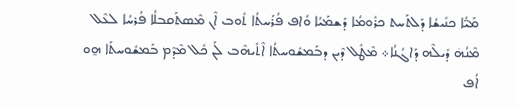ܡܰܝ̈ܳܐ ܟܢܺܝܫܳܐ ܕܰܠܬܰܚܬ ܟܪܽܘܡܳܐ ܕܰܫܡܰܝܳܐ ܘܳܐܦ ܦܳܪܰܚܬܳܐ ܬܽܘܒ ܐܶܢ ܡܶܣܬܰܩܒܠܳܐ ܦܳܪܚܳܐ ܠܥܶܠ ܡܶܢܳܗܿ ܕܺܝܠܶܗ ܕܰܐܓܳܢܳܐ܀ ܡܶܛܽܠ ܕܶܝܢ ܕܒܰܡܫܽܘܚܬܳܐ ܐܶܬܺܝܗܶܒ ܠܰܢ ܟܽܠ ܡܶܕܶܡ ܒܰܡܫܽܘܚܬܰܐ ܗ̱ܘ ܐܳܦ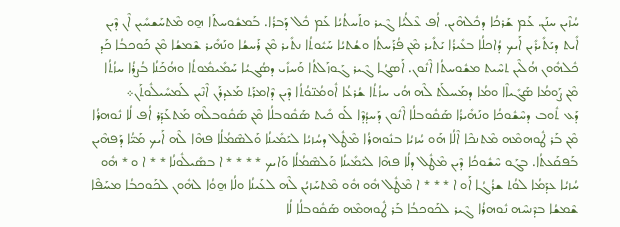ܚܳܙܶܝܢ ܚܢܰܢ. ܥܰܡ ܫܰܪܟܳܐ ܕܟܽܠܗܶܝܢ. ܐܳܦ ܥܶܠܳܝܳܐ ܓܶܝܪ ܘܬܰܚܬܳܝܳܐ ܥܰܡ ܟܽܠ ܕܰܒܪܳܐ. ܒܰܡܫܽܘܚܬܰܐ ܗ̱ܘ ܡܶܬܚܰܫܚܺܝܢ ܐܶܢ ܕܶܝܢ ܐܺܝܬ ܕܝܰܬܺܝܪܺܝܢ ܐܰܝܟ ܕܳܐܟܠܳܐ ܒܥܺܝܪܳܐ ܝܰܬܺܝܪ ܡܶܢ ܦܳܪܰܚܬܳܐ ܘܫܳܬܝܳܐ ܚܰܝܽܘܬܳܐ ܢܬܺܝܪ ܡܶܢ ܪܰܚܫܳܐ ܘܢܰܗܺܝܪ ܫܶܡܫܳܐ ܡܶܢ ܟܰܘܟܒܳܐ ܟܰܕ ܟܽܠܗܽܘܢ ܗܳܠܶܝܢ ܬܚܶܝܬ ܡܫܽܘܚܬܳܐ ܐܶܢܽܘܢ. ܐܰܣܓܳܐ ܓܶܝܪ ܓܰܘܙܰܠܬܳܐ ܘܰܚܙܺܝ ܕܣܳܓܝܳܐ ܚܰܡܺܝܡܽܘܬܳܐ ܘܗܳܟܰܢܳܐ ܒܳܨܪܳܐ ܚܙܳܬܳܐ ܡܶܢ ܨܰܘܡܳܐ ܣܰܓܺܝܐܶܐ ܘܡܳܐ ܕܡܰܚܠܰܬ ܠܶܗ ܗܳܝ ܚܙܳܬܳܐ ܫܳܪܥܳܐ ܐܽܘܡܳܢ̈ܘܳܬܳܐ ܕܶܝܢ ܕܶܐܡܪܰܬ ܡܰܥܕܪܰܢ ܐܶܢܶܝܢ ܠܰܡܚܺܝܠܽܘܬܰܢ܀
ܕܰܥ ܬܽܘܒ ܕܚܶܫܽܘܟܳܐ ܘܢܰܗܺܝܪܳܐ ܣܰܩܽܘܒܠܳܐ ܐܶܢܽܘܢ ܕܰܚܕܳܕܶܐ ܠܰܘ ܟܺܝܬ ܣܰܩܽܘܒܠܳܐ ܡܶܢ ܣܰܩܽܘܒܠܶܗ ܡܰܬܥܰܕܰܪ ܐܳܦ ܠܳܐ ܢܽܘܗܪܳܐ ܡܶܢ ܒܰܪ ܛܽܘܗܡܶܗ ܡܶܬܢܟܶܐ ܐܶܠܳܐ ܗܰܘ ܚܳܙܝܳܐ ܒܢܽܘܗܪܳܐ ܡܶܛܽܠ ܕܚܳܙܝܳܐ ܠܝܰܡܺܝܢܳܐ ܘܰܠܣܶܡܳܠܳܐ ܦܗܶܐ ܠܶܗ ܐܰܝܟ ܡܰܝ̈ܳܐ ܕܰܦܗܶܝܢ ܒܰܦܩܰܥܬܳܐ. ܒܓܰܘ ܚܶܫܽܘܟܳܐ ܕܶܝܢ ܡܶܛܽܠ ܕܠܳܐ ܦܗܶܐ ܠܝܰܡܺܝܢܳܐ ܘܰܠܣܶܡܳܠܳܐ ܘܰܐܝܟ * * * * ܐ ܒܣܺܝܠܽܘܢܳܐ * * ܐ ܘ * ܗܽܘ ܚܳܙܝܳܐ ܥܕܰܡܳܐ ܠܘܳܬ ܫܪܳܓܳܐ ܐܰܘ ܐ * * * ܐ ܡܶܛܽܠ ܗܽܘ ܗܽܘ ܡܶܬܚܰܙܝܳܢ ܠܶܗ ܠܥܰܝܢܳܐ ܘܠܳܐ ܗ̱ܘܳܐ ܠܗܽܘܢ ܠܟܰܘܟܒܳܐ ܡܚܰܦܶܐ ܫܶܡܫܳܐ ܒܕܶܢܚܶܗ ܢܽܘܗܪܳܐ ܓܶܝܪ ܠܟܰܘܟܒܳܐ ܒܰܪ ܛܽܘܗܡܶܗ ܣܰܩܽܘܒܠܳܐ ܠܳܐ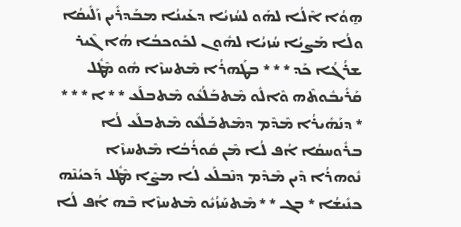ܗ̱ܘܳܐ ܐܶܠܳܐ ܠܗܰܘ ܠܚܳܙܝܳܐ ܕܥܰܝܢܳܐ ܡܒܰܕܪܺܝܢ ܙܰܠܺܝܩܳܐ ܘܠܳܐ ܡܰܨܝܳܐ ܚܳܙܝܳܐ ܠܗܽܘܢ ܠܟܰܘܟܒܳܐ ܗܳܐ ܓܶܝܪ ܫܪܳܓܳܐ ܟܰܕ * * * ܒܛܰܗܪܳܐ ܡܶܬܚܙܶܐ ܗܽܘ ܡܶܛܽܠ ܩܰܪܺܝܒܽܘܬܶܗ ܘܶܐܠܽܘ ܡܶܬܒܰܠܳܥܽܘ ܡܶܬܒܠܰܥ * * ܐ * * * * ܕܢܰܗܺܝܪܳܐ ܡܶܕܶܡ ܕܡܶܬܒܰܠܳܥܽܘ ܡܶܬܒܠܰܥ ܠܳܐ ܒܪܽܘܚܩܳܐ ܐܳܦ ܠܳܐ ܡܶܢ ܩܽܘܪܳܒܳܐ ܡܶܬܚܙܶܐ ܢܽܘܗܪܳܐ ܕܶܝܢ ܡܶܕܶܡ ܕܢܶܒܠܰܥ ܠܳܐ ܡܨܶܐ ܡܶܛܽܠ ܕܰܟܝܳܢܶܗ ܟܢܺܝܫܳܐ * ܒܓ * * ܡܶܬܚܰܙܳܝܽܘ ܡܶܬܚܙܶܐ ܒܶܗ ܐܳܦ ܠܳܐ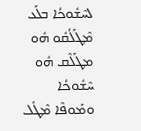ܠܚܶܫܽܘܟܳܐ ܒܠܰܥ ܡܶܛܰܠܳܩܽܘ ܗܽܘ ܡܛܰܠܶܩ ܗܽܘ ܚܶܫܽܘܟܳܐ ܘܡܰܘܦܶܐ ܡܶܛܽܠ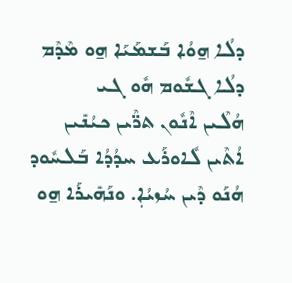ܕܠܳܐ ܗ̱ܘܳܐ ܒܰܫܡܰܝܰܐ ܗ̱ܘ ܡܶܕܶܡ ܕܠܳܐ ܓܫܽܘܡ ܗܽܘ ܓܝ
ܗܳܠܶܝܢ ܐܶܢܽܘܢ ܬܪ̈ܶܝܢ ܟܝܳܢܺܝܢ ܐܳܬܶܝܢ ܠܽܐܘܪܰܥ ܚܕܳܕܳܐ ܒܰܠܚܽܘܕ ܗܳܢܰܘ ܕܶܝܢ ܚܳܙܝܳܐܼ. ܘܢܰܗܺܝܪܰܐ ܗ̱ܘ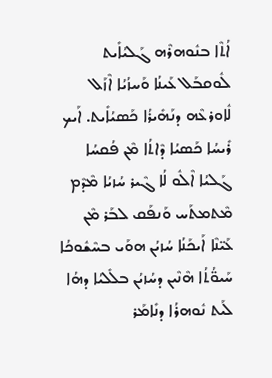ܐܳܬܶܐ ܒܢܽܘܗܪܶܗ ܓܰܠܝܳܐܺܝܬ ܠܽܘܩܒܰܠ ܥܰܝܢܳܐ ܘܰܚܙܳܝܳܐ ܐܶܙܰܠ ܠܽܐܘܪܥܶܗ ܕܢܰܗܺܝܪܳܐ ܟܰܣܝܳܐܺܝܬ. ܐܰܝܟ ܪܺܝܚܳܐ ܟܰܣܝܳܐ ܕܶܐܬܳܐ ܡܶܢ ܦܳܩܚܳܐ ܓܰܠܝܳܐ ܐܶܠܽܘ ܠܳܐ ܓܶܝܪ ܚܳܙܝܳܐ ܡܶܕܶܡ ܡܶܬܡܬܰܚ ܘܰܢܦܰܩ ܠܒܰܪ ܡܶܢ ܥܰܝ̈ܢܶܐ ܐܰܝܟܰܢܳܐ ܚܳܙܝܳܢ ܗܘܰܝ ܒܚܶܫܽܘܟܳܐ ܚܰܝܘ̈ܳܬܳܐ ܗܶܢܶܝܢ ܕܚܳܙܝܳܢ ܒܠܺܠܝܳܐ ܕܗܳܐ ܠܰܝܬ ܢܽܘܗܪܳܐ ܕܢܺܐܡܰܪ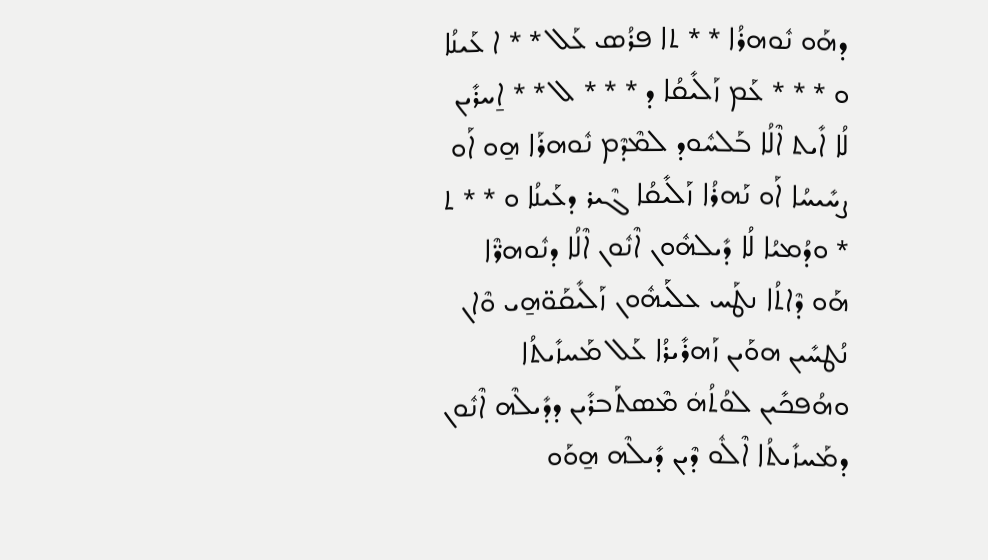ܕܗܰܘ ܢܽܘܗܪܳܐ * * ܬܐ ܦܪܳܣ ܥܰܠ * * ܐ ܥܰܝܢܳܐ ܘ * * * ܥܰܡ ܙܰܠܺܝܩܳܐ ܕ * * * ܠ * * ܐ̱ܚܪܺܝܢ ܠܳܐ ܐܺܝܬ ܐܶܠܳܐ ܒܰܠܚܽܘܕ ܠܡܶܕܶܡ ܢܽܘܗܪܰܐ ܗ̱ܘ ܐܰܘ ܨܚܺܝܚܳܐ ܐܰܘ ܢܰܗܪܳܐ ܙܰܠܺܝܩܳܐ ܓܶܝܪ ܕܥܰܝܢܳܐ ܘ * * ܬ * ܘܕܳܡܝܳܐ ܠܳܐ ܕܺܝܠܗܽܘܢ ܐܶܢܽܘܢ ܐܶܠܳܐ ܕܢܽܘܗܪ̈ܶܐ ܗܰܘ ܕܶܐܬܳܐ ܢܛܰܚ ܥܠܰܝܗܽܘܢ ܙܰܠܺܝܩܰܘ̈ܗ̱ܝ ܘܶܐܢ ܢܳܛܚܺܝܢ ܗܘܰܝܢ ܙܰܗܪܺܝܪܳܐ ܥܰܠ ܡܰܚܙܺܝܬܳܐ ܘܗܳܦܟܺܝܢ ܠܘܳܬܳܗܿ ܡܶܣܬܰܒܪܺܝܢ ܕܕܺܝܠܶܗ ܐܶܢܽܘܢ ܕܡܰܚܙܺܝܬܳܐ ܐܶܠܽܘ ܕܶܝܢ ܕܺܝܠܶܗ ܗ̱ܘܰܘ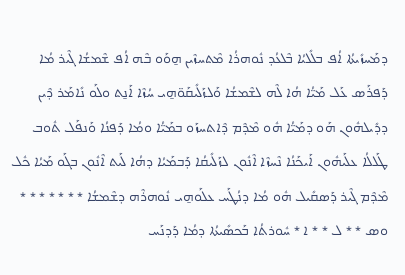ܕܡܰܚܙܺܝܬܳܐ ܐܳܦ ܒܠܺܠܝܳܐ ܒܶܠܥܳܕ ܢܽܘܗܪܳܐ ܡܶܬܚܙܶܝܢ ܗ̱ܘܰܘ ܒܶܗ ܐܳܦ ܫܶܡܫܳܐ ܓܶܝܪ ܡܳܐ ܕܰܦܪܰܣ ܥܰܠ ܡܰܝ̈ܳܐ ܗܳܐ ܠܶܗ ܠܫܶܡܫܳܐ ܘܰܠܙܰܠܺܝܩܰܘ̈ܗ̱ܝ ܚܳܙܶܐ ܐܰܢ̱ܬ ܘܠܰܘ ܢܺܐܡܰܪ ܕܶܝܢ ܕܕܺܝܠܗܽܘܢ ܗܰܘ ܕܡܰܝ̈ܳܐ ܗܽܘ ܡܶܕܶܡ ܕܶܐܬܚܙܰܘ ܒܡܰܝ̈ܳܐ ܘܡܳܐ ܕܰܦܢܳܐ ܘܰܢܦܰܠ ܬܽܘܒ ܛܰܠܠܳܐ ܥܠܰܝܗܽܘܢ ܐܰܝܟܰܢܳܐ ܢܶܚܙܶܐ ܐܶܢܽܘܢ ܠܙܰܠܺܝܩܳܐ ܕܰܒܡܰܝܳܐ ܕܗܳܐ ܠܰܝܬ ܐܶܢܽܘܢ ܒܓܰܘ ܡܰܝܳܐ ܟܽܠ ܡܶܕܶܡ ܓܶܝܪ ܕܰܣܩܺܝܠ ܗܽܘ ܡܳܐ ܕܢܳܛܰܚ ܥܠܰܘܗ̱ܝ ܢܽܘܗܪܶܗ ܕܫܶܡܫܳܐ * * * * * * * ܘܣ * * ܠ * * ܐ * ܚܽܘܪܬܳܐ ܒܰܟܣܺܝܬܳܐ ܕܡܳܐ ܕܰܕܢܰܚ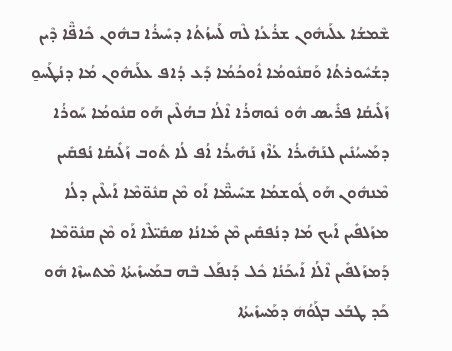ܫܶܡܫܳܐ ܥܠܰܝܗܽܘܢ ܫܪܳܥܳܐ ܠܶܗ ܠܰܚܙܳܬܳܐ ܕܚܺܝܪܳܐ ܒܗܽܘܢ ܟܺܐܦ̈ܶܐ ܕܶܝܢ ܕܫܳܚܽܘܪܬܳܐ ܘܰܩܢܽܘܡܳܐ ܐܽܘܟܳܡܳܐ ܕܰܥ ܕܳܐܦ ܥܠܰܝܗܽܘܢ ܡܳܐ ܕܢܳܛܰܚܘ̱ ܙܰܠܺܝܩܳܐ ܦܪܺܝܣ ܗܽܘ ܢܽܘܗܪܳܐ ܐܶܠܳܐ ܒܗܳܠܶܝܢ ܗܰܘ ܩܢܽܘܡܳܐ ܚܰܘܪܳܐ ܕܡܰܚܝܳܢܺܝܢ ܠܢܰܗܺܝܪܳܐ ܥܳܐܶܙ ܢܰܗܺܝܪܳܐ ܐܳܦ ܠܳܐ ܬܽܘܒ ܙܰܠܺܝܩܳܐ ܢܳܦܩܺܝܢ ܡܶܢܗܽܘܢ ܗܰܘ ܓܽܘܫܡܳܐ ܫܚܺܝܡ̈ܶܐ ܐܰܘ ܡܶܢ ܩܢܽܘ̈ܡܶܐ ܐܰܝܠܶܝܢ ܕܠܳܐ ܡܙܰܠܦܺܝܢ ܐܰܝܟ ܡܳܐ ܕܢܳܦܩܺܝܢ ܡܶܢ ܡܺܐܢܳܐ ܣܩܺܝ̈ܠܶܐ ܐܰܘ ܡܶܢ ܩܢܽܘ̈ܡܶܐ ܕܰܡܙܰܠܦܺܝܢ ܐܶܠܳܐ ܐܰܝܟܰܢܳܐ ܟܽܠ ܕܰܢܦܰܠ ܒܶܗ ܒܡܰܚܙܺܝܬܳܐ ܡܶܬܚܙܶܐ ܗܽܘ ܟܰܕ ܛܒܰܥ ܒܓܰܘܳܗܿ ܕܡܰܚܙܺܝܬܳܐ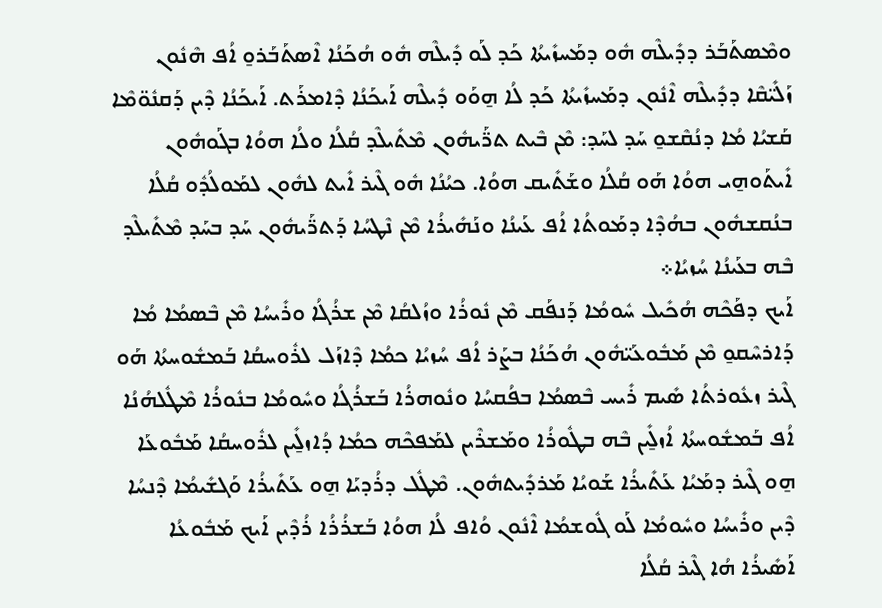ܘܡܶܣܬܰܒܰܪ ܕܕܺܝܠܶܗ ܗܽܘ ܕܡܰܚܙܺܝܬܳܐ ܟܰܕ ܠܰܘ ܕܺܝܠܶܗ ܗܽܘ ܗܳܟܰܢܳܐ ܐܶܣܬܰܒܰܪܘ̱ ܐܳܦ ܗܶܢܽܘܢ ܙܰܠܺܝ̈ܩܶܐ ܕܕܺܝܠܶܗ ܐܶܢܽܘܢ ܕܡܰܚܙܺܝܬܳܐ ܟܰܕ ܠܳܐ ܗ̱ܘܰܘ ܕܺܝܠܶܗ ܐܰܝܟܰܢܳܐ ܕܶܐܡܪܰܬ. ܐܰܝܟܰܢܳܐ ܕܶܝܢ ܕܰܩܢܽܘ̈ܡܶܐ ܩܰܫܝܳܐ ܡܳܐ ܕܢܳܩܶܫܘ̱ ܚܰܕ ܠܚܰܕ: ܡܶܢ ܒܶܝܬ ܬܪ̈ܰܝܗܽܘܢ ܡܶܬܺܝܠܶܕ ܩܳܠܳܐ ܘܠܳܐ ܗܘܳܐ ܒܓܰܘܗܽܘܢ ܐܺܝܬܰܘܗ̱ܝ ܗܘܳܐ ܗܰܘ ܩܳܠܳܐ ܘܫܰܬܺܝܩ ܗܘܳܐ. ܟܝܳܢܳܐ ܗܽܘ ܓܶܝܪ ܐܺܝܬ ܠܗܽܘܢ ܠܡܰܘܠܳܕܽܘ ܩܳܠܳܐ ܒܢܳܩܫܗܽܘܢ ܒܗܳܕܶܐ ܕܡܰܘܬܳܐ ܐܳܦ ܥܰܝܢܳܐ ܘܢܰܗܺܝܪܳܐ ܡܶܢ ܢܶܛܚܳܐ ܕܰܬܪ̈ܰܝܗܽܘܢ ܚܰܕ ܒܚܰܕ ܡܶܬܺܝܠܶܕ ܒܶܗ ܒܥܰܝܢܳܐ ܚܳܙܝܳܐ܀
ܐܰܝܟ ܕܦܰܟܶܗ ܗܳܟܺܝܠ ܚܽܘܡܳܐ ܕܰܢܦܰܩ ܡܶܢ ܢܽܘܪܳܐ ܘܙܳܠܩܳܐ ܡܶܢ ܫܪܳܓܳܐ ܘܪܺܝܚܳܐ ܡܶܢ ܒܶܣܡܳܐ ܡܳܐ ܕܰܐܪܚܶܩܘ̱ ܡܶܢ ܡܰܒܽܘܥܰܝ̈ܗܽܘܢ ܗܳܟܰܢܳܐ ܒܨܰܪ ܐܳܦ ܚܳܙܝܳܐ ܟܡܳܐ ܕܶܐܙܰܠ ܠܪܽܘܚܩܳܐ ܒܰܡܫܽܘܚܬܳܐ ܗܰܘ ܓܶܝܪ ܙܥܽܘܪܬܳܐ ܣܺܝܡ ܪܺܝܚ ܒܶܣܡܳܐ ܒܦܳܩܚܳܐ ܘܢܽܘܗܪܳܐ ܒܰܫܪܳܓܳܐ ܘܚܽܘܡܳܐ ܒܢܽܘܪܳܐ ܡܶܛܽܠܗܳܢܳܐ ܐܳܦ ܒܰܡܫܽܘܚܬܳܐ ܐܳܙܠ̱ܺܝܢ ܒܶܗ ܒܛܽܘܪܳܐ ܘܡܰܫܪܶܝܢ ܠܡܰܦܟܶܗ ܟܡܳܐ ܕܳܐܙܠ̱ܺܝܢ ܠܪܽܘܚܩܳܐ ܡܰܒܽܘܥܰܐ ܗ̱ܘ ܓܶܝܪ ܕܡܰܝܳܐ ܥܰܬܺܝܪܳܐ ܫܰܘܝܳܐ ܡܰܪܕܺܝܬܗܽܘܢ. ܡܶܛܽܠ ܕܪܳܕܝܰܐ ܗ̱ܘ ܥܰܬܺܝܪܳܐ ܘܰܓܫܺܝܡܳܐ ܕܶܢܚܳܐ ܕܶܝܢ ܘܪܺܝܚܳܐ ܘܚܽܘܡܳܐ ܠܰܘ ܓܽܘܫܡܳܐ ܐܶܢܽܘܢ ܘܳܐܦ ܠܳܐ ܗܘܳܐ ܒܰܫܪܳܪܳܐ ܪܳܕܶܝܢ ܐܰܝܟ ܡܰܒܽܘܥܳܐ ܐܰܣܺܝܪܳܐ ܗܳܐ ܓܶܝܪ ܩܳܠܳܐ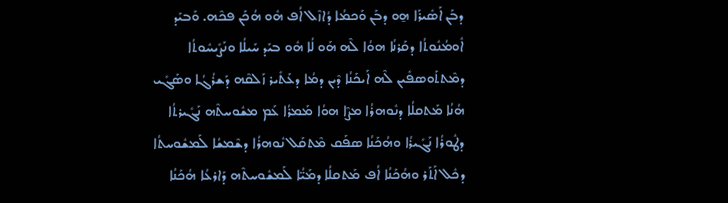ܕܒܰܢ ܐܰܣܺܝܪܰܐ ܗ̱ܘ ܕܒܰܢ ܘܰܟܡܳܐ ܕܳܐܙܶܠ ܐܳܦ ܗܽܘ ܗܳܟܰܢ ܦܟܶܗ. ܘܰܒܝܰܕ ܐܽܘܡܳܢܽܘܬܳܐ ܕܩܰܪܢܳܐ ܗܘܳܐ ܠܶܗ ܗܰܘ ܠܳܐ ܗܽܘ ܒܝܰܕ ܚܰܝܠܳܐ ܘܢܰܨܺܝܚܽܘܬܳܐ ܕܡܶܬܬܰܘܣܦܺܝܢ ܠܶܗ ܐܰܝܟܰܢܳܐ ܕܶܝܢ ܕܡܳܐ ܕܥܰܬܺܝܪ ܙܰܠܩܶܗ ܕܰܫܪܳܓܳܐ ܘܣܰܓܺܝ ܗܳܢܳܐ ܡܰܬܩܠܳܐ ܕܢܽܘܗܪܳܐ ܡܨܶܐ ܗܘܳܐ ܡܰܡܪܳܐ ܥܰܡ ܡܫܽܘܚܬܶܗ ܢܰܓܺܝܪܬܳܐ ܕܛܽܘܪܳܐ ܢܰܓܺܝܪܳܐ ܘܗܳܟܰܢܳܐ ܣܦܰܩ ܡܶܬܩܰܠ ܢܽܘܗܪܳܐ ܕܫܶܡܫܳܐ ܠܰܡܫܽܘܚܬܳܐ ܕܟܽܠ ܐܰܬܰܪ ܘܗܳܟܰܢܳܐ ܐܳܦ ܡܰܬܩܠܳܐ ܕܡܰܝ̈ܳܐ ܠܰܡܫܽܘܚܬܶܗ ܕܰܐܪܥܳܐ ܗܳܟܰܢܳܐ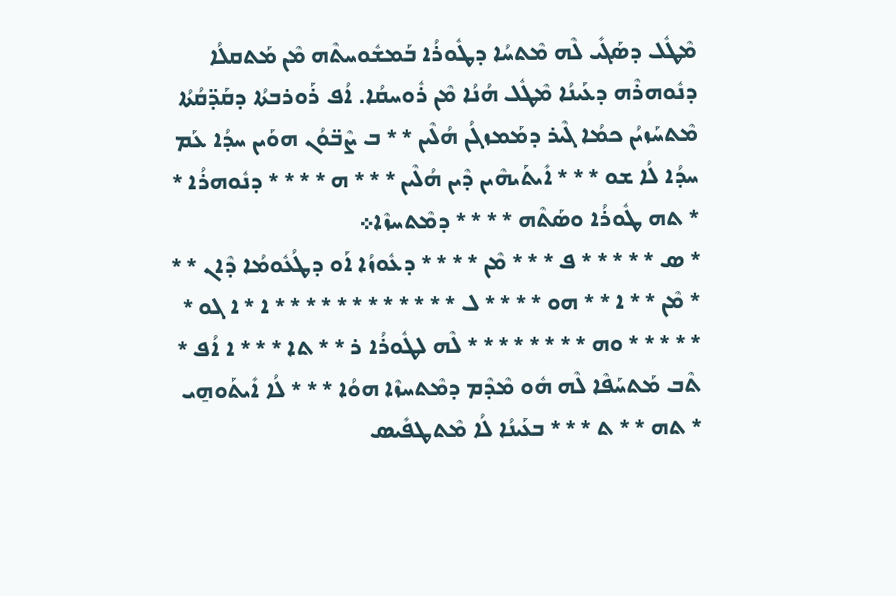ܡܶܛܽܠ ܕܣܰܓܺܝ ܠܶܗ ܡܶܬܚܳܐ ܕܛܽܘܪܳܐ ܒܰܡܫܽܘܚܬܶܗ ܡܶܢ ܡܰܬܩܠܳܐ ܕܢܽܘܗܪܶܗ ܕܥܰܝܢܳܐ ܡܶܛܽܠ ܗܳܢܳܐ ܡܶܢ ܪܽܘܚܩܳܐ. ܐܳܦ ܪܰܘܪܒܬܳܐ ܕܩܰܕ̈ܩܳܬܳܐ ܡܶܬܚܰܙܝܳܢ ܟܡܳܐ ܓܶܝܪ ܕܡܰܡܙܓܳܢ ܗܳܠܶܝܢ * * ܒ ܨܶܒ̈ܘܳܢ ܗܘܰܝܢ ܚܕܳܐ ܥܰܡ ܚܕܳܐ ܠܳܐ ܫܘ * * * ܐܺܝܬܰܝܗܶܝܢ ܕܶܝܢ ܗܳܠܶܝܢ * * * ܗ * * * * ܕܢܽܘܗܪܳܐ * * ܬܗ ܛܽܘܪܳܐ ܘܣܰܬܶܗ * * * * ܕܡܶܬܚܙܶܐ܀
* ܣ * * * * * ܦ * * * ܡܶܢ * * * * ܕܥܽܘܙܳܐ ܐܰܘ ܕܛܳܥܽܘܡܳܐ ܕܶܐܢ * * * ܡܶܢ * * ܐ * * ܗܘ * * * * ܠ * * * * * * * * * * * * ܐ * ܐ ܓܘ * * * * * * ܘܗ * * * * * * * * ܠܶܗ ܠܛܽܘܪܳܐ ܪ * * ܬܐ * * * ܐ ܐܳܦ * ܬܶܒ ܡܰܬܚܰܦܶܐ ܠܶܗ ܗܽܘ ܡܶܕܶܡ ܕܡܶܬܚܙܶܐ ܗܘܳܐ * * * ܠܳܐ ܐܺܝܬܰܘܗ̱ܝ * ܬܗ * * ܬ * * * ܒܥܰܝܢܳܐ ܠܳܐ ܡܶܬܛܦܺܝܣ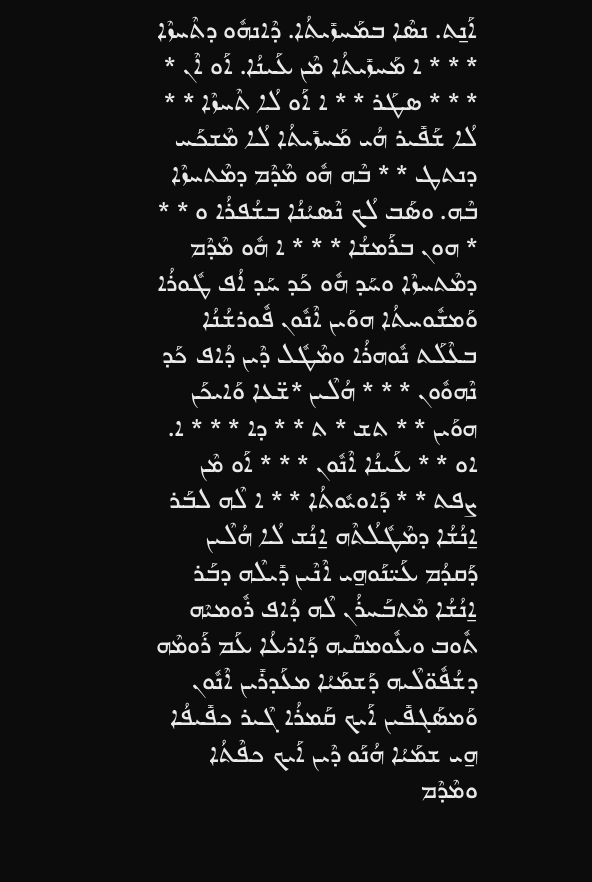ܐܰܢ̱ܬ. ܢܣܶܐ ܒܡܰܚܙܺܝܬܳܐ. ܕܶܐܢܗܽܘ ܕܬܶܚܙܶܐ * * * ܐ ܡܰܚܙܺܝܬܳܐ ܡܶܢ ܥܰܝܢܳܐ. ܐܰܘ ܐܶܢ * * * * ܣܛܰܪ * * ܐ ܐܰܘ ܠܳܐ ܬܶܚܙܶܐ * * ܠܳܐ ܫܰܦܺܝܪ ܗܳܝ ܡܰܚܙܺܝܬܳܐ ܠܳܐ ܡܶܫܟܰܚ ܕܢܬܛ * * ܒܶܗ ܗܽܘ ܡܶܕܶܡ ܕܡܶܬܚܙܶܐ ܒܶܗ. ܘܣܰܒ ܠܳܟ ܢܶܣܝܳܢܳܐ ܒܫܳܦܪܳܐ ܘ * * * ܗܘܢ ܒܪܰܡܫܳܐ * * * ܐ ܗܽܘ ܡܶܕܶܡ ܕܡܶܬܚܙܶܐ ܘܚܰܕ ܗܽܘ ܟܰܕ ܚܰܕ ܐܳܦ ܛܽܘܪܳܐ ܘܰܡܫܽܘܚܬܳܐ ܗܘܰܝܢ ܐܶܢܽܘܢ ܦܽܘܪܫܳܢܳܐ ܒܥܶܠܰܬ ܢܽܘܗܪܳܐ ܘܡܶܛܽܠ ܕܶܝܢ ܕܳܐܦ ܟܰܕ ܢܶܗܘܽܘܢ * * * ܗܳܠܶܝܢ *ܫ̈ܥܐ ܘܰܐܝܟܰܢ ܗܘܰܝܢ * * ܬܫ * ܬ * * ܕܐ * * * ܐ. ܐܘ * * ܥܰܝܢܳܐ ܐܶܢܽܘܢ * * * ܐܰܘ ܡܶܢ ܨܦܬ * * ܕܰܐܘܝܽܘܬܳܐ * * ܐ ܠܶܗ ܠܒܰܪ ܐ̱ܢܳܫܳܐ ܕܡܶܛܽܠܳܬܶܗ ܐ̱ܢܳܫ ܠܳܐ ܗܳܠܶܝܢ ܕܰܩܕܳܡ ܥܰܝ̈ܢܰܘܗ̱ܝ ܐܶܢܶܝܢ ܕܺܝܠܶܗ ܕܒܰܪ ܐ̱ܢܳܫܳܐ ܡܶܬܒܰܚܪܳܢ ܠܶܗ ܕܳܐܦ ܪܽܘܡܝܶܗ ܬܽܘܒ ܘܥܽܘܡܩܶܝܗ ܕܰܐܪܥܳܐ ܥܰܡ ܪܰܘܡܶܗ ܕܫܳܦܽܘ̈ܠܶܝܗ ܕܰܫܡܰܝܳܐ ܡܥܰܕܪܺܝܢ ܐܶܢܽܘܢ ܘܰܡܣܰܓܦܺܝܢ ܐܰܝܟ ܩܰܡܪܳܐ ܓܶܝܪ ܟܦܺܝܦܳܐ ܗ̱ܝ ܫܡܰܝܳܐ ܗܳܢܰܘ ܕܶܝܢ ܐܰܝܟ ܟܦܶܬܳܐ ܘܡܶܕܶܡ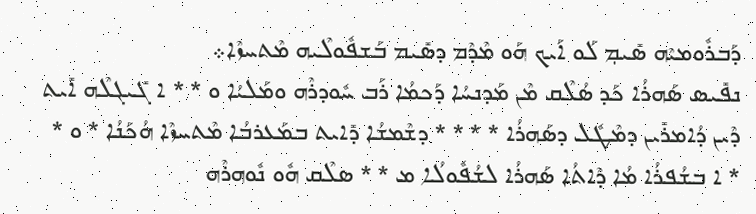ܕܰܒܪܽܘܡܝܶܗ ܣܺܝܡܼ ܠܰܘ ܐܰܝܟ ܗܰܘ ܡܶܕܶܡ ܕܣܺܝܡ ܒܰܫܦܽܘܠܶܝܗ ܡܶܬܚܙܶܐ܀
ܢܦܺܝܣ ܣܰܗܪܳܐ ܟܰܕ ܣܳܠܶܩ ܡܶܢ ܡܰܕܢܚܳܐ ܕܰܟܡܳܐ ܪܰܒ ܚܽܘܕܪܶܗ ܘܡܰܠܝܳܐ ܘ * * ܐ ܓܺܝܓܠܶܗ ܐܺܝܬ ܕܶܝܢ ܕܳܐܡܪܺܝܢ ܕܡܶܛܽܠ ܕܣܰܗܪܳܐ * * * * ܕܫܶܡܫܳܐ ܕܺܐܝܬ ܒܡܰܥܪܒܳܐ ܡܶܬܚܙܶܐ ܗܳܟܰܢܳܐ * ܘ * * ܐ ܒܫܳܦܪܳܐ ܡܳܐ ܕܶܐܬܳܐ ܣܰܗܪܳܐ ܠܫܳܦܽܘܠܳܐ ܡ * * ܣܠܶܩ ܗܽܘ ܢܽܘܗܪܶܗ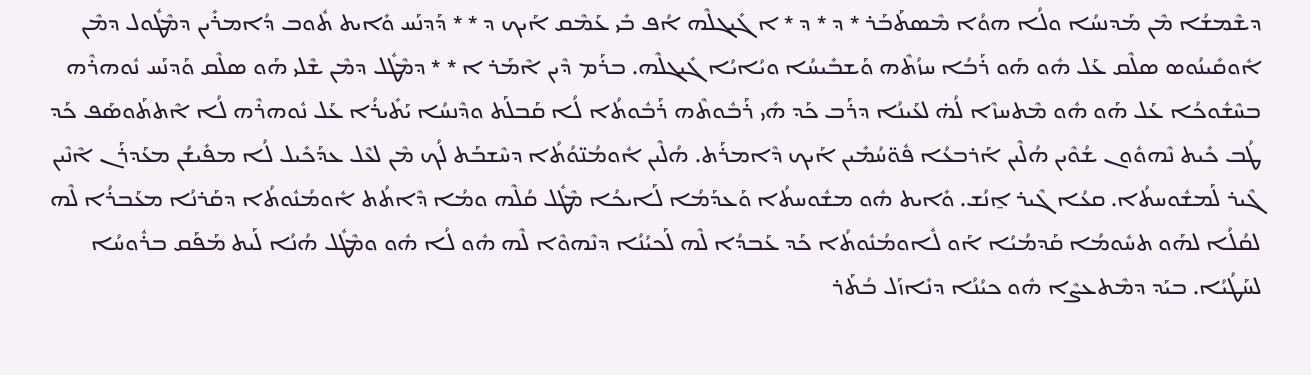ܕܫܶܡܫܳܐ ܡܶܢ ܡܰܕܢܚܳܐ ܘܠܳܐ ܗܘܳܐ ܡܶܣܬܰܒܰܪ * ܕ * ܕ * ܐ ܓܺܝܓܠܶܗ ܐܳܦ ܒܺܝ ܥܰܡܶܩ ܐܰܝܟ ܕ * * ܕܰܕܢܰܚ ܘܺܐܝܬ ܬܽܘܒ ܕܳܐܡܪܺܝܢ ܕܡܶܛܽܘܠ ܕܡܶܢ ܐܽܘܩܺܝܢܳܘܣ ܣܠܶܩ ܥܰܠ ܗܽܘ ܗܰܘ ܪܰܒܳܐ ܚܙܳܬܶܗ ܘܰܫܒܺܝܚܳܐ ܘܝܳܐܝܳܐ ܓܺܝܓܠܶܗ. ܒܪܰܡ ܕܶܝܢ ܐܶܡܰܪ ܐ * * ܕܡܶܛܽܠ ܕܡܶܢ ܫܶܠܝ ܗܰܘ ܣܠܶܩ ܘܰܕܢܰܚ ܢܽܘܗܪܶܗ ܒܚܶܫܽܘܟܳܐ ܥܰܠ ܗܰܘ ܗܽܘ ܡܶܬܚܙܶܐ ܠܳܗ̇ ܠܥܰܝܢܳܐ ܕܪܰܒ ܟܰܕ ܗܺܝ ܪܰܒܽܘܬܶܗ ܪܰܒܽܘܬܳܐ ܠܳܐ ܩܰܒܠܰܬ ܘܕܶܢܚܳܐ ܝܰܬܺܝܪܳܐ ܥܰܠ ܢܽܘܗܪܶܗ ܠܳܐ ܐܶܬܬܰܘܣܰܦ ܟܰܕ ܛܳܒ ܟܺܝܬ ܢܶܗܘܽܘܢ ܫܳܘܶܝܢ ܗܳܠܶܝܢ ܐܰܪܒܥܳܐ ܦܽܘ̈ܚܳܡܺܝܢ ܐܰܝܟ ܕܶܐܡܪܰܬ. ܗܳܠܶܝܢ ܐܽܘܡܳܢ̈ܘܳܬܳܐ ܕܚܶܫܒܰܬ ܠܳܟ ܡܶܢ ܠܥܶܠ ܥܕܰܟܺܝܠ ܠܳܐ ܡܦܺܝܫܳܢ ܡܥܰܕܪܰܢ ܐܶܢܶܝܢ ܓܶܝܪ ܠܰܡܫܽܘܚܬܳܐ. ܩܥܳܐ ܓܶܝܪ ܐ̱ܢܳܫ. ܘܺܐܝܬ ܗܽܘ ܡܫܽܘܚܬܳܐ ܘܰܥܕܰܡܳܐ ܠܰܐܝܟܳܐ ܡܶܛܽܠ ܩܳܠܶܗ ܘܡܳܐ ܕܶܐܬܳܬ ܐܽܘܡܳܢܽܘܬܳܐ ܕܩܰܪܢܳܐ ܡܥܰܒܪܳܐ ܠܶܗ ܠܩܳܠܳܐ ܠܗܰܘ ܬܚܽܘܡܳܐ ܩܰܕܡܳܝܳܐ ܐܰܘ ܠܽܐܘܡܳܢܽܘܬܳܐ ܟܰܕ ܥܰܒܕܳܐ ܠܶܗ ܠܰܟܝܳܢܳܐ ܕܢܶܗܘܶܐ ܠܶܗ ܗܽܘ ܠܳܐ ܗܽܘ ܘܡܶܛܽܠ ܗܳܢܳܐ ܠܰܝܬ ܡܰܦܰܩ ܒܪܽܘܚܳܐ ܠܚܰܛܳܝܳܐ. ܒܝܰܕ ܕܡܶܬܥܨܶܐ ܗܽܘ ܟܝܳܢܳܐ ܕܢܺܐܙܰܠ ܒܳܬܰܪ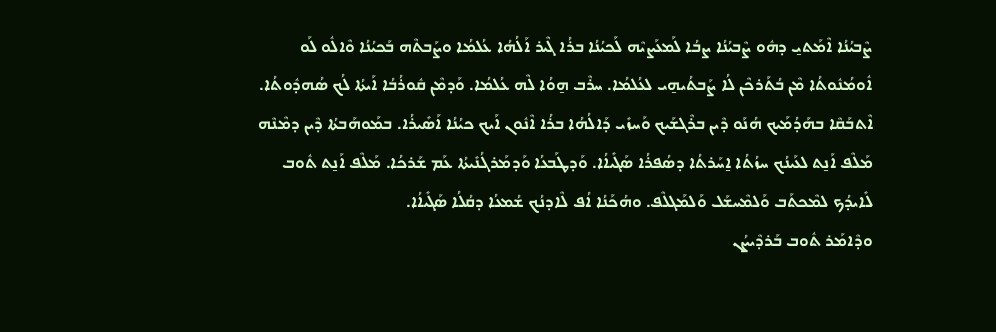ܨܶܒܝܳܢܳܐ ܐܶܡܰܬܝ̱ ܕܗܽܘ ܨܶܒܝܳܢܳܐ ܨܒܳܐ ܠܰܡܥܰܨܝܶܗ ܠܰܟܝܳܢܳܐ ܒܪܳܐ ܓܶܝܪ ܐܰܠܳܗܳܐ ܥܳܠܡܳܐ ܘܨܰܒܬܶܗ ܒܰܟܝܳܢܳܐ ܘܶܐܠܽܘ ܠܰܘ ܐܽܘܡܳܢܽܘܬܳܐ ܡܶܢ ܒܳܬܰܪܟܶܢ ܠܳܐ ܨܰܒܬܳܝܗ̱ܝ ܠܥܳܠܡܳܐ. ܚܪܶܒ ܗ̱ܘܳܐ ܠܶܗ ܥܳܠܡܳܐ. ܘܰܕܡܶܢ ܩܽܘܪܳܒܳܐ ܐܰܝܬܳܐ ܠܳܟ ܣܳܗܕܽܘܬܳܐ. ܐܶܬܒܰܩܶܐ ܒܗܰܕܳܡܰܝܟ ܗܳܢܰܘ ܕܶܝܢ ܒܪܶܓܫܰܝܟ ܘܰܚܙܺܝ ܕܰܐܠܳܗܳܐ ܒܪܳܐ ܐܶܢܽܘܢ ܐܰܝܟ ܟܝܳܢܳܐ ܐܰܣܺܝܪܳܐ. ܒܡܰܘܗܰܒܬܳܐ ܕܶܝܢ ܕܡܶܢܶܗ ܡܰܠܶܦ ܐܰܢ̱ܬ ܠܥܰܝܢܳܟ ܚܙܳܬܳܐ ܐ̱ܚܰܪܬܳܐ ܕܣܳܦܪܳܐ ܣܰܓܺܝܐܳܐ. ܘܰܕܛܰܒܥܳܐ ܘܰܕܡܰܪܓܳܢܺܝܬܳܐ ܥܰܡ ܫܰܪܟܳܐ. ܡܰܠܶܦ ܐܰܢ̱ܬ ܬܽܘܒ ܠܺܐܝܕܳܟ ܠܡܶܟܬܰܒ ܘܰܠܡܶܚܫܰܠ ܘܰܠܡܰܓܠܶܦ. ܘܗܳܟܰܢܳܐ ܐܳܦ ܠܶܐܕܢܳܟ ܫܳܡܥܳܐ ܕܩܳܠܳܐ ܣܰܓܺܝܐܳܐ.
ܘܕܶܐܡܰܪ ܬܽܘܒ ܒܰܪܕܶܝܨܳܢ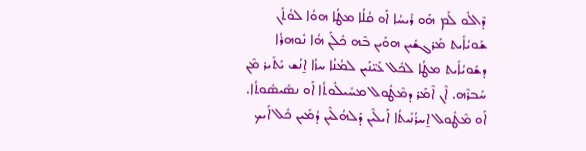ܕܶܐܠܽܘ ܠܰܡ ܗܰܘ ܪܺܝܚܳܐ ܐܰܘ ܩܳܠܳܐ ܡܛܳܐ ܗܘܳܐ ܠܘܳܬܰܢ ܫܰܘܝܳܐܺܝܬ ܡܰܪܓܫܺܝܢ ܗܘܰܝܢ ܒܶܗ ܟܽܠܰܢ ܗܳܐ ܢܽܘܗܪܳܐ ܕܫܰܘܝܳܐܺܝܬ ܡܛܳܐ ܠܟܽܠ ܥܰܝ̈ܢܰܝܢ ܠܡܳܢܳܐ ܚܙܳܐ ܐ̱ܢܳܫ ܝܰܬܺܝܪ ܡܶܢ ܚܰܒܪܶܗ. ܐܶܢ ܐܶܡܰܪ ܕܡܶܛܽܘܠ ܡܚܺܝܠܽܘܬܳܐ ܐܰܘ ܢܣܺܝܣܽܘܬܳܐ. ܐܰܘ ܡܶܛܽܘܠ ܐ̱ܚܪܳܢܺܝܬܳܐ ܐܰܝܠܶܝܢ ܕܰܠܗܳܠܶܝܢ ܕܳܡܺܝܢ ܟܽܠ ܐܰܝܟ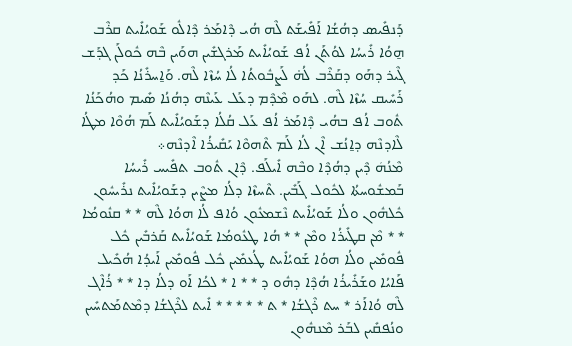ܕܰܢܦܺܝܣ ܕܗܳܫܳܐ ܐܰܦܺܝܫܰܬ ܠܶܗ ܗܳܝ ܕܶܐܡܰܪ ܕܶܐܠܽܘ ܫܰܘܝܳܐܺܝܬ ܩܪܶܒ ܗ̱ܘܳܐ ܪܺܝܚܳܐ ܠܘܳܬܰܢ ܐܳܦ ܫܰܘܝܳܐܺܝܬ ܡܰܪܓܫܺܝܢ ܗܘܰܝܢ ܒܶܗ ܟܽܘܠܰܢ ܓܕܰܫ ܓܶܝܪ ܕܗܰܘ ܕܩܰܪܶܒ ܠܳܗ̇ ܠܰܨܒܽܘܬܳܐ ܠܳܐ ܚܳܙܶܐ ܠܶܗ. ܘܰܐ̱ܚܪܺܢܳܐ ܟܰܕ ܪܰܚܺܝܩ ܚܳܙܶܐ ܠܶܗ. ܠܗܰܘ ܡܶܕܶܡ ܕܥܰܠ ܥܰܝܢܶܗ ܕܗܳܢܳܐ ܣܺܝܡ ܘܗܳܟܰܢܳܐ ܬܽܘܒ ܐܳܦ ܒܗܳܝ ܕܶܐܡܰܪ ܐܳܦ ܥܰܠ ܩܳܠܳܐ ܕܫܰܘܝܳܐܺܝܬ ܠܰܡ ܗܳܘܶܐ ܡܛܳܐ ܠܶܐܕܢܶܗ ܕܐ̱ܢܳܫ ܐܶܢ ܠܳܐ ܠܰܡ ܬܶܗܘܶܐ ܝܰܩܺܝܪܳܐ ܐܶܕܢܶܗ܀
ܡܶܢܳܗܿ ܕܶܝܢ ܕܗܳܕܶܐ ܘܒܶܗ ܐܺܝܠܰܦ. ܕܶܐܢ ܬܽܘܒ ܬܦܺܝܚ ܪܺܝܚܳܐ ܒܰܡܫܽܘܚܬܳܐ ܠܟܽܘܠ ܓܰܒܺܝܢ. ܬܶܚܙܶܐ ܕܠܳܐ ܡܨܶܝܢ ܕܫܰܘܝܳܐܺܝܬ ܢܪܺܝܚܽܘܢ ܟܽܠܗܽܘܢ ܘܠܳܐ ܫܰܘܝܳܐܺܝܬ ܢܶܫܡܥܽܘܢ ܘܳܐܦ ܠܳܐ ܗܘܳܐ ܠܶܗ * * ܩܢܽܘܡܳܐ * * ܡܶܢ ܩܛܺܝܪܳܐ ܘܡܶܢ * * ܗܳܐ ܛܥܽܘܡܳܐ ܫܰܘܝܳܐܺܝܬ ܩܰܪܒܺܝܢ ܟܽܠ ܦܽܘܡܺܝܢ ܘܠܳܐ ܗܘܳܐ ܫܰܘܝܳܐܺܝܬ ܛܳܥܡܺܝܢ ܟܽܠ ܦܽܘܡܺܝܢ ܐܰܝܕܳܐ ܗܳܟܺܝܠ ܦܰܐܝܳܐ ܘܫܰܪܺܝܪܳܐ ܗܳܕܶܐ ܕܗܽܘ ܕ * * ܐ * ܠܟܳܐ ܐܰܘ ܕܠܳܐ ܕܐ * * ܪܳܐܶܓ ܠܶܗ ܘܳܐܐܰܪ * ܚܬ ܪܶܓܫܳܐ * ܬ * * * * * ܐܺܝܬ ܠܪܶܓܫܳܐ ܕܡܶܬܡܰܬܚܺܝܢ ܘܢܳܦܩܺܝܢ ܠܒܰܪ ܡܶܢܗܽܘܢ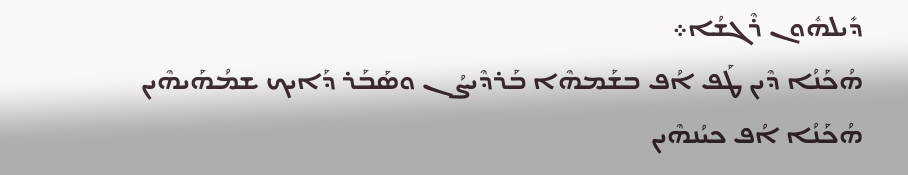ܕܺܝܠܗܽܘܢ ܪܶܓܫܳܐ܀
ܗܳܟܰܢܳܐ ܕܶܝܢ ܛܰܦ ܐܳܦ ܒܫܰܡܗܶܐ ܒܰܪܕܶܝܨܳܢ ܘܣܰܒܰܪ ܕܰܐܝܟ ܫܡܳܗܰܝܗܶܝܢ ܗܳܟܰܢܳܐ ܐܳܦ ܟܝܳܢܗܶܝܢ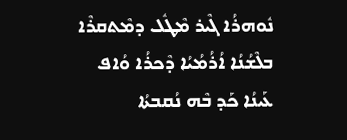ܢܽܘܗܪܳܐ ܓܶܝܪ ܡܶܛܽܠ ܕܡܶܬܩܪܶܐ ܒܠܶܫܳܢܳܐ ܐܳܪܳܡܳܝܳܐ ܕܶܟܪܳܐ ܘܳܐܦ ܥܰܝܢܳܐ ܟܰܕ ܒܶܗ ܢܳܩܒܬܳܐ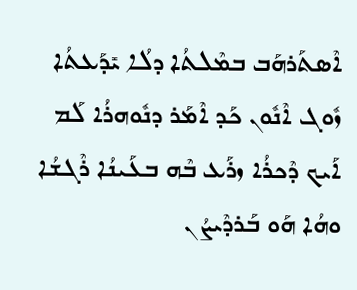ܐܶܣܬܰܪܗܰܒ ܒܡܶܠܬܳܐ ܕܠܳܐ ܝܺܕܰܥܬܳܐ ܙܽܘܓ ܐܶܢܽܘܢ ܟܰܕ ܐܶܡܰܪ ܕܢܽܘܗܪܳܐ ܠܰܡ ܐܰܝܟ ܕܶܟܪܳܐ ܙܪܰܥ ܒܶܗ ܒܥܰܝܢܳܐ ܪܶܓܫܳܐ ܘܗܳܐ ܗܰܘ ܒܰܪܕܶܝܨܳܢ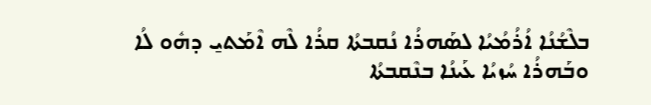ܒܠܶܫܳܢܳܐ ܐܳܪܳܡܳܝܳܐ ܠܣܰܗܪܳܐ ܢܳܩܒܬܳܐ ܩܪܳܐ ܠܶܗ ܐܶܡܰܬܝ̱ ܕܗܽܘ ܠܳܐ ܘܒܰܗܪܳܐ ܚܳܙܝܳܐ ܥܰܝܢܳܐ ܒܢܶܩܒܬܳܐ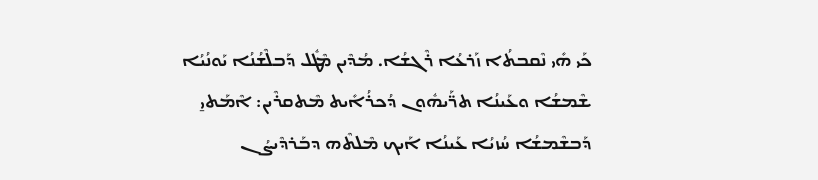ܟܰܝ ܗܺܝ ܢܶܩܒܬܳܐ ܙܰܪܥܳܐ ܪܶܓܫܳܐ. ܡܳܕܶܝܢ ܡܶܛܽܠ ܕܰܒܠܶܫܳܢܳܐ ܝܰܘܢܳܝܳܐ ܫܶܡܫܳܐ ܘܥܰܝܢܳܐ ܬܪ̈ܰܝܗܽܘܢ ܕܳܟܪܳܐܺܝܬ ܡܶܬܩܪܶܝܢ: ܐܶܡܰܬܝ̱ ܕܰܒܫܶܡܫܳܐ ܚܳܙܝܳܐ ܥܰܝܢܳܐ ܐܰܝܟ ܡܶܠܬܶܗ ܕܒܰܪܕܶܝܨܳܢ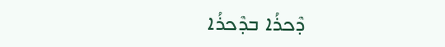ܕܶܟܪܳܐ ܒܕܶܟܪܳܐ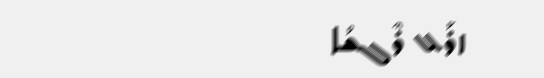ܙܪܰܥ ܪܶܓܫܳܐ